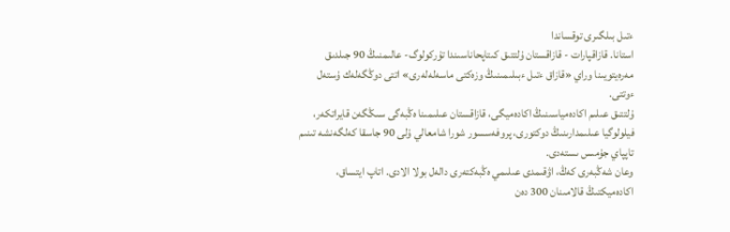ءتىل بىلگىرى توقساندا
استانا. قازاقپارات - قازاقستان ۇلتتىق كىتاپحاناسىندا تۇركولوگ- عالىمنىڭ 90 جىلدىق مەرەيتويىنا وراي «قازاق ءتىل ءبىلىمىنىڭ وزەكتى ماسەلەلەرى» اتتى دوڭگەلەك ۇستەل ءوتتى.
ۇلتتىق عىلىم اكادەمياسىنىڭ اكادەميگى، قازاقستان عىلىمىنا ەڭبەگى سىڭگەن قايراتكەر، فيلولوگيا عىلىمدارىنىڭ دوكتورى، پروفەسسور شورا شامعالي ۇلى 90 جاسقا كەلگەنشە تىنىم تاپپاي جۇمىس ىستەدى.
وعان شەڭبەرى كەڭ، اۋقىمدى عىلىمي ەڭبەكتەرى دالەل بولا الادى. اتاپ ايتساق، اكادەميكتىڭ قالامىنان 300 دەن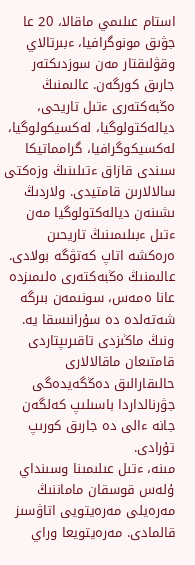استام عىلىمي ماقالا، 20 عا جۋىق مونوگرافيا، ءبىرتالاي وقۋلىقتار مەن سوزدىكتەر جارىق كورگەن. عالىمنىڭ ەڭبەكتەرى ءتىل تاريحى، ديالەكتولوگيا، لەكسيكولوگيا، لەكسيكوگرافيا، گرامماتيكا سىندى قازاق ءتىلىنىڭ وزەكتى سالالارىن قامتيدى. ولاردىڭ ىشىنەن ديالەكتولوگيا مەن ءتىل ءبىلىمىنىڭ تاريحىن ەرەكشە اتاپ كەتۋگە بولادى. عالىمنىڭ ەڭبەكتەرى ەلىمىزدە عانا ەمەس، سونىمەن بىرگە شەتەلدە دە سۇرانىسقا يە. ونىڭ ماڭىزدى تاقىرىپتاردى قامتىعان ماقالالارى حالىقارالىق دەڭگەيدەگى جۋرنالداردا باسىلىپ كەلگەن جانە ءالى دە جارىق كورىپ تۇرادى.
مىنە، ءتىل عىلىمىنا وسىنداي ۇلەس قوسقان ماماننىڭ مەرەيلى مەرەيتويى اتاۋسىز قالمادى. مەرەيتويعا وراي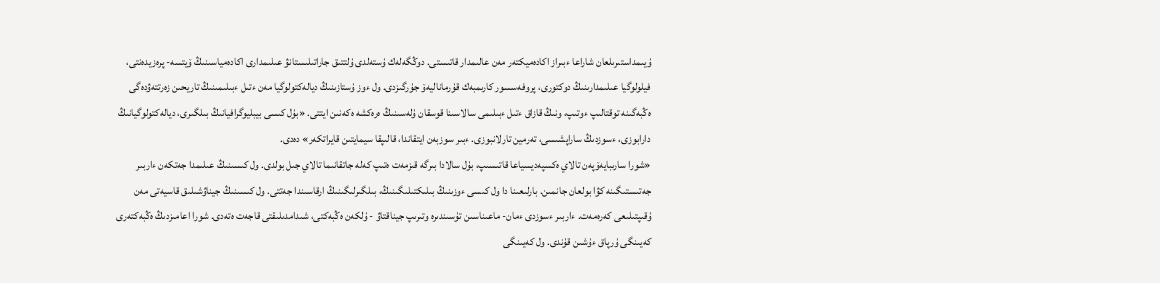ۇيىمداستىرىلعان شاراعا ءبىراز اكادەميكتەر مەن عالىمدار قاتىستى. دوڭگەلەك ۇستەلدى ۇلتتىق جاراتىلىستانۋ عىلىمدارى اكادەمياسىنىڭ ۆيتسە- پرەزيدەنتى، فيلولوگيا عىلىمدارىنىڭ دوكتورى، پروفەسسور كارىمبەك قۇرماناليەۆ جۇرگىزدى. ول ءوز ۇستازىنىڭ ديالەكتولوگيا مەن ءتىل ءبىلىمىنىڭ تاريحىن زەرتتەۋدەگى ەڭبەگىنە توقتالىپ ءوتىپ، ونىڭ قازاق ءتىل ءبىلىمى سالاسىنا قوسقان ۇلەسىنىڭ ەرەكشە ەكەنىن ايتتى. «بۇل كىسى بيبليوگرافيانىڭ بىلگىرى، ديالەكتولوگيانىڭ دارابوزى، ءسوزدىڭ ساراپشىسى، تەرمين تارلانبوزى. ءبىر سوزبەن ايتقاندا، قالىپقا سيمايتىن قايراتكەر» دەدى.
«شورا سارىبايەۆپەن تالاي ەكسپەديسياعا قاتىسىپ، بۇل سالادا بىرگە قىزمەت ەتىپ كەلە جاتقانىما تالاي جىل بولدى. ول كىسىنىڭ عىلىمدا جەتكەن ءاربىر جەتىستىگىنە كۋا بولعان جانمىن. بارلىعىنا دا ول كىسى ءوزىنىڭ بىلىكتىلىگىنىڭ، بىلگىرلىگىنىڭ ارقاسىندا جەتتى. ول كىسىنىڭ جيناۋشىلىق قاسيەتى مەن ۇقىپتىلىعى كەرەمەت. ءاربىر ءسوزدى ءمان- ماعىناسىن تۇسىندىرە وتىرىپ جيناقتاۋ - ۇلكەن ەڭبەكتى، شىدامدىلىقتى قاجەت ەتەدى. شورا اعامىزدىڭ ەڭبەكتەرى كەيىنگى ۇرپاق ءۇشىن قۇندى. ول كەيىنگى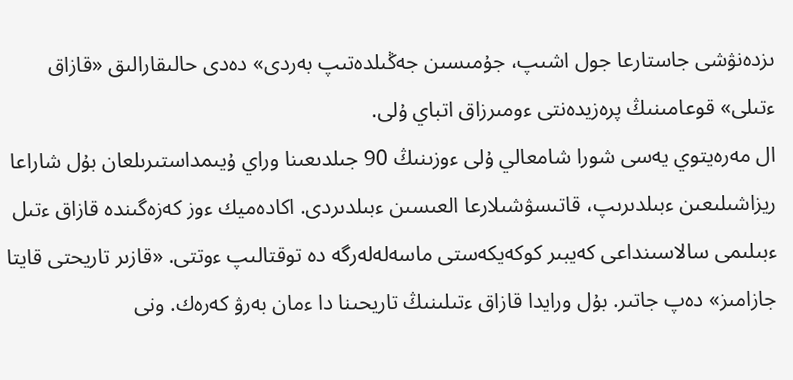ىزدەنۋشى جاستارعا جول اشىپ، جۇمىسىن جەڭىلدەتىپ بەردى» دەدى حالىقارالىق «قازاق ءتىلى» قوعامىنىڭ پرەزيدەنتى ءومىرزاق اتباي ۇلى.
ال مەرەيتوي يەسى شورا شامعالي ۇلى ءوزىنىڭ 90 جىلدىعىنا وراي ۇيىمداستىرىلعان بۇل شاراعا ريزاشىلىعىن ءبىلدىرىپ، قاتىسۋشىلارعا العىسىن ءبىلدىردى. اكادەميك ءوز كەزەگىندە قازاق ءتىل ءبىلىمى سالاسىنداعى كەيبىر كوكەيكەستى ماسەلەلەرگە دە توقتالىپ ءوتتى. «قازىر تاريحتى قايتا جازامىز» دەپ جاتىر. بۇل ورايدا قازاق ءتىلىنىڭ تاريحىنا دا ءمان بەرۋ كەرەك. ونى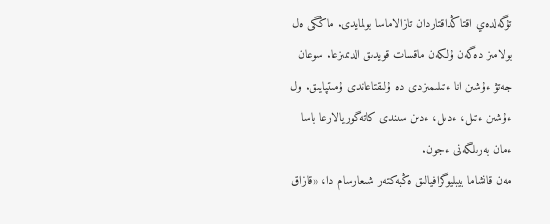تۇگەلدەي اقتاڭداقتاردان تازالاماسا بولمايدى. ماڭگى ەل بولامىز دەگەن ۇلكەن ماقسات قويدىق الدىمىزعا. سوعان جەتۋ ءۇشىن انا ءتىلىمىزدى دە ۇلىقتاعاندى ۇمىتپايىق. ول ءۇشىن ءتىل، ءدىل، ءدىن سىندى كاتەگوريالارعا باسا ءمان بەرىلگەنى ءجون.
مەن قانشاما بيبليوگرافيالىق ەڭبەكتەر شىعارسام دا، «قازاق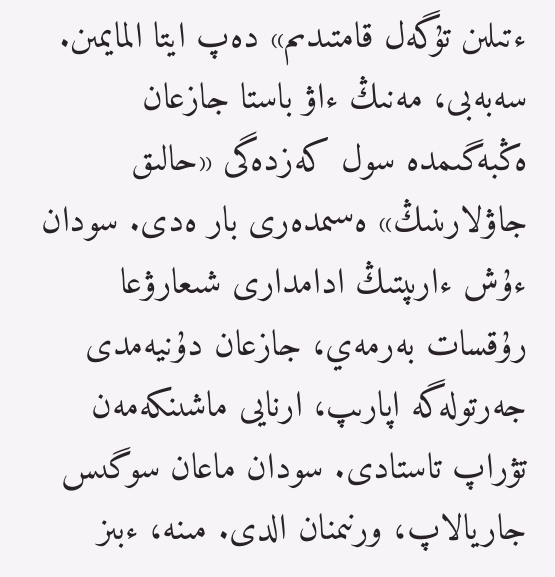ءتىلىن تۇگەل قامتىدىم» دەپ ايتا المايمىن. سەبەبى، مەنىڭ ءاۋ باستا جازعان ەڭبەگىمدە سول كەزدەگى «حالىق جاۋلارىنىڭ» ەسىمدەرى بار ەدى. سودان ءۇش ءارىپتىڭ ادامدارى شىعارۋعا رۇقسات بەرمەي، جازعان دۇنيەمدى جەرتولەگە اپارىپ، ارنايى ماشىنكەمەن تۋراپ تاستادى. سودان ماعان سوگىس جاريالاپ، ورنىمنان الدى. مىنە، ءبىز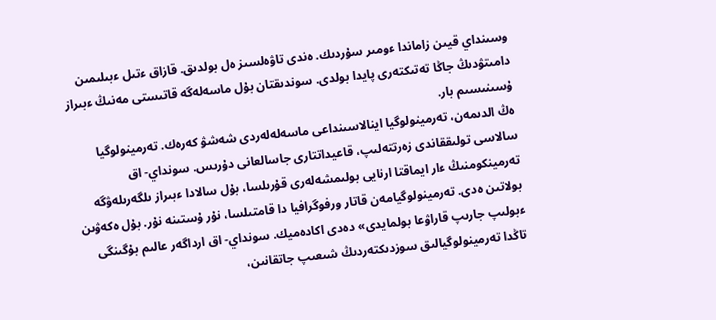وسىنداي قيىن زاماندا ءومىر سۇردىك. ەندى تاۋەلسىز ەل بولدىق. قازاق ءتىل ءبىلىمىن دامىتۋدىڭ جاڭا تەتىكتەرى پايدا بولدى. سوندىقتان بۇل ماسەلەگە قاتىستى مەنىڭ ءبىراز ۇسىنىسىم بار.
ەڭ الدىمەن، تەرمينولوگيا اينالاسىنداعى ماسەلەلەردى شەشۋ كەرەك. تەرمينولوگيا سالاسى تولىققاندى زەرتتەلىپ، قاعيداتتارى جاسالعانى دۇرىس. سونداي- اق تەرمينكومنىڭ ءار ايماقتا ارنايى بولىمشەلەرى قۇرىلسا، بۇل سالادا ءبىراز ىلگەرىلەۋگە بولاتىن ەدى. تەرمينولوگيامەن قاتار ورفوگرافيا دا قامتىلسا، نۇر ۇستىنە نۇر. بۇل ەكەۋىن ءبولىپ جارىپ قاراۋعا بولمايدى» دەدى اكادەميك. سونداي- اق ارداگەر عالىم بۇگىنگى تاڭدا تەرمينولوگيالىق سوزدىكتەردىڭ شىعىپ جاتقانىن،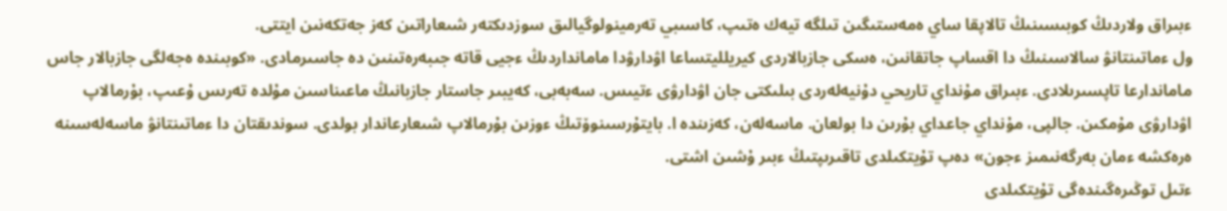ءبىراق ولاردىڭ كوبىسىنىڭ تالاپقا ساي ەمەستىگىن تىلگە تيەك ەتىپ، كاسىبي تەرمينولوگيالىق سوزدىكتەر شىعاراتىن كەز جەتكەنىن ايتتى.
ول ءماتىنتانۋ سالاسىنىڭ دا اقساپ جاتقانىن، ەسكى جازبالاردى كيريلليتساعا اۋدارۋدا مامانداردىڭ ءجيى قاتە جىبەرەتىنىن دە جاسىرمادى. «كوبىندە ەجەلگى جازبالار جاس ماماندارعا تاپسىرىلادى. ءبىراق مۇنداي تاريحي دۇنيەلەردى بىلىكتى جان اۋدارۋى ءتيىس. سەبەبى، كەيبىر جاستار جازبانىڭ ماعىناسىن مۇلدە تەرىس ۇعىپ، بۇرمالاپ اۋدارۋى مۇمكىن. جالپى، مۇنداي جاعداي بۇرىن دا بولعان. ماسەلەن، كەزىندە ا. بايتۇرسىنوۆتىڭ ءوزىن بۇرمالاپ شىعارعاندار بولدى. سوندىقتان دا ءماتىنتانۋ ماسەلەسىنە ەرەكشە ءمان بەرگەنىمىز ءجون» دەپ تۇيتكىلدى تاقىرىپتىڭ ءبىر ۇشىن اشتى.
ءتىل توڭىرەگىندەگى تۇيتكىلدى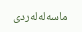ماسەلەلەردى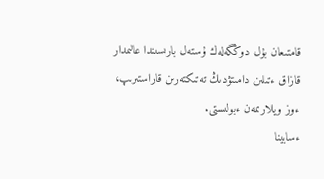قامتىعان بۇل دوڭگەلەك ۇستەل بارىسىندا عالىمدار قازاق ءتىلىن دامىتۋدىڭ تەتىكتەرىن قاراستىرىپ، ءوز ويلارىمەن ءبولىستى.
ءسابينا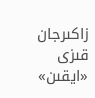زاكىرجان قىزى
«ايقىن»